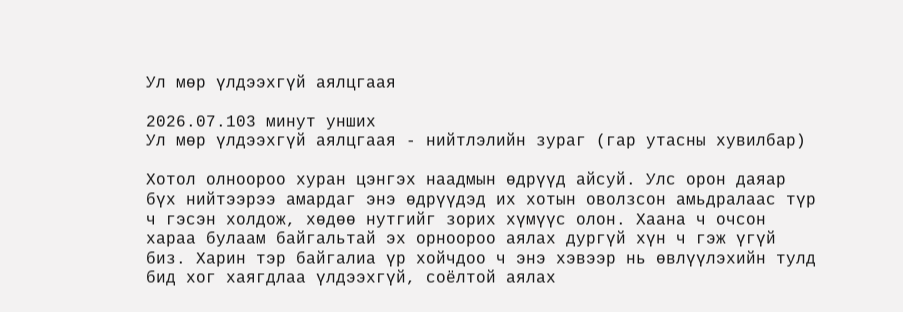Ул мөр үлдээхгүй аялцгаая

2026.07.103 минут унших
Ул мөр үлдээхгүй аялцгаая - нийтлэлийн зураг (гар утасны хувилбар)

Хотол олноороо хуран цэнгэх наадмын өдрүүд айсуй. Улс орон даяар бүх нийтээрээ амардаг энэ өдрүүдэд их хотын оволзсон амьдралаас түр ч гэсэн холдож, хөдөө нутгийг зорих хүмүүс олон. Хаана ч очсон хараа булаам байгальтай эх орноороо аялах дургүй хүн ч гэж үгүй биз. Харин тэр байгалиа үр хойчдоо ч энэ хэвээр нь өвлүүлэхийн тулд бид хог хаягдлаа үлдээхгүй, соёлтой аялах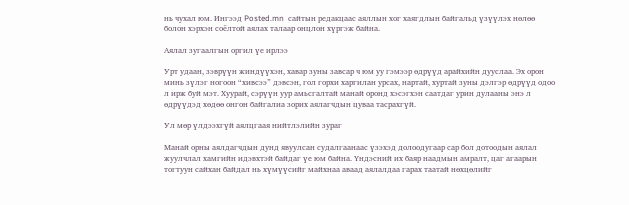нь чухал юм. Ингээд Posted.mn  сайтын редакцаас аяллын хог хаягдлын байгальд үзүүлэх нөлөө болон хэрхэн соёлтой аялах талаар онцлон хүргэж байна.

Аялал зугаалгын оргил үе ирлээ

Урт удаан, зэврүүн жиндүүхэн, хавар зуны завсар ч юм уу гэмээр өдрүүд арайхийн дууслаа. Эх орон минь зүлэг ногоон “хивсээ” дэвсэн, гол горхи харгилан урсах, нартай, хуртай зуны дэлгэр өдрүүд одоо л ирж буй мэт. Хуурай, сэрүүн уур амьсгалтай манай оронд хэсэгхэн саатдаг урин дулааны энэ л өдрүүдэд хөдөө онгон байгалиа зорих аялагчдын цуваа тасрахгүй.

Ул мөр үлдээхгүй аялцгаая нийтлэлийн зураг

Манай орны аялдагчдын дунд явуулсан судалгаанаас үзэхэд долоодугаар сар бол дотоодын аялал жуулчлал хамгийн идэвхтэй байдаг үе юм байна. Үндэсний их баяр наадмын амралт, цаг агаарын тогтуун сайхан байдал нь хүмүүсийг майхнаа аваад аялалдаа гарах таатай нөхцөлийг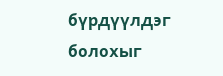бүрдүүлдэг болохыг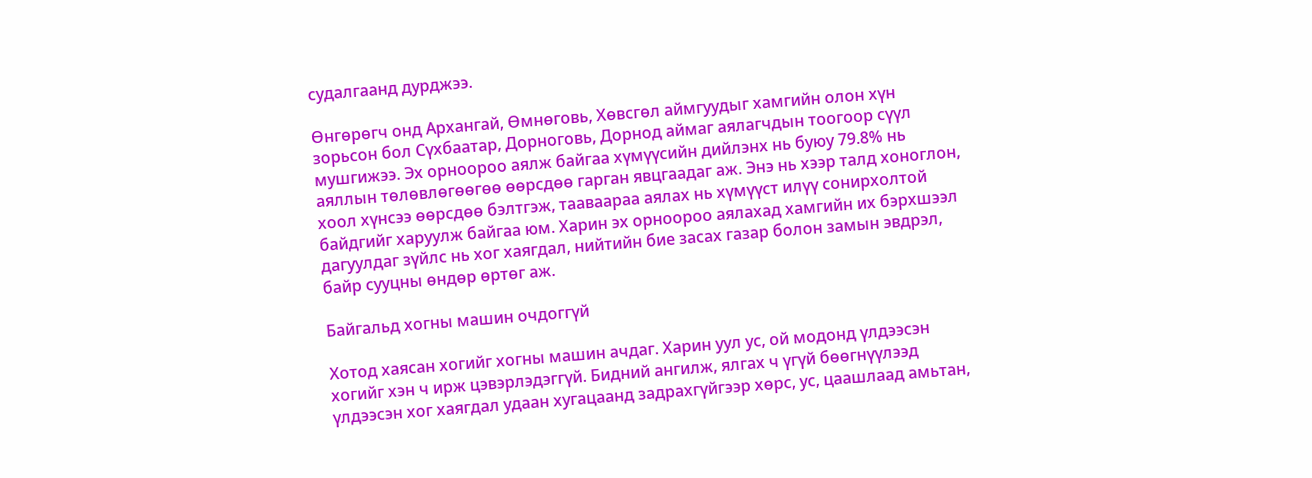судалгаанд дурджээ.

Өнгөрөгч онд Архангай, Өмнөговь, Хөвсгөл аймгуудыг хамгийн олон хүн зорьсон бол Сүхбаатар, Дорноговь, Дорнод аймаг аялагчдын тоогоор сүүл мушгижээ. Эх орноороо аялж байгаа хүмүүсийн дийлэнх нь буюу 79.8% нь аяллын төлөвлөгөөгөө өөрсдөө гарган явцгаадаг аж. Энэ нь хээр талд хоноглон, хоол хүнсээ өөрсдөө бэлтгэж, тааваараа аялах нь хүмүүст илүү сонирхолтой байдгийг харуулж байгаа юм. Харин эх орноороо аялахад хамгийн их бэрхшээл дагуулдаг зүйлс нь хог хаягдал, нийтийн бие засах газар болон замын эвдрэл, байр сууцны өндөр өртөг аж.

Байгальд хогны машин очдоггүй

Хотод хаясан хогийг хогны машин ачдаг. Харин уул ус, ой модонд үлдээсэн хогийг хэн ч ирж цэвэрлэдэггүй. Бидний ангилж, ялгах ч үгүй бөөгнүүлээд үлдээсэн хог хаягдал удаан хугацаанд задрахгүйгээр хөрс, ус, цаашлаад амьтан,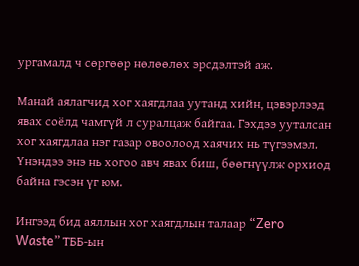ургамалд ч сөргөөр нөлөөлөх эрсдэлтэй аж.

Манай аялагчид хог хаягдлаа уутанд хийн, цэвэрлээд явах соёлд чамгүй л суралцаж байгаа. Гэхдээ ууталсан хог хаягдлаа нэг газар овоолоод хаячих нь түгээмэл. Үнэндээ энэ нь хогоо авч явах биш, бөөгнүүлж орхиод байна гэсэн үг юм.

Ингээд бид аяллын хог хаягдлын талаар “Zero Waste” ТББ-ын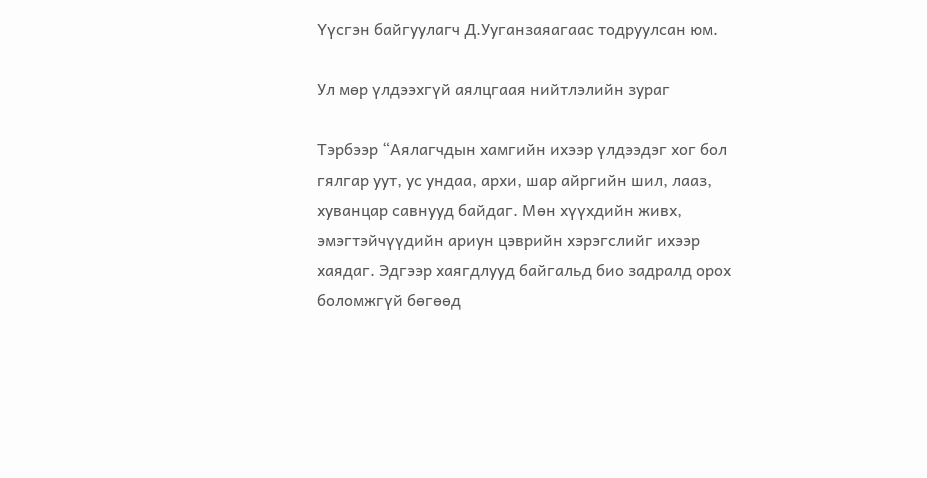Үүсгэн байгуулагч Д.Ууганзаяагаас тодруулсан юм.

Ул мөр үлдээхгүй аялцгаая нийтлэлийн зураг

Тэрбээр “Аялагчдын хамгийн ихээр үлдээдэг хог бол гялгар уут, ус ундаа, архи, шар айргийн шил, лааз, хуванцар савнууд байдаг. Мөн хүүхдийн живх, эмэгтэйчүүдийн ариун цэврийн хэрэгслийг ихээр хаядаг. Эдгээр хаягдлууд байгальд био задралд орох боломжгүй бөгөөд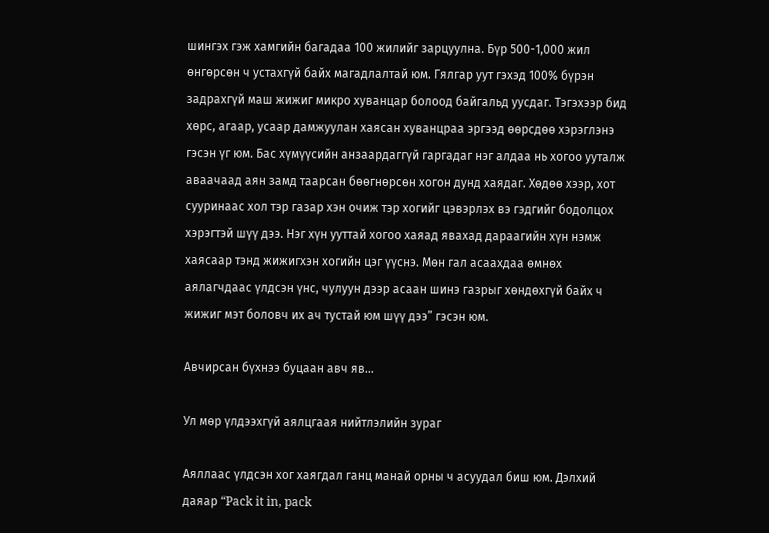шингэх гэж хамгийн багадаа 100 жилийг зарцуулна. Бүр 500-1,000 жил өнгөрсөн ч устахгүй байх магадлалтай юм. Гялгар уут гэхэд 100% бүрэн задрахгүй маш жижиг микро хуванцар болоод байгальд уусдаг. Тэгэхээр бид хөрс, агаар, усаар дамжуулан хаясан хуванцраа эргээд өөрсдөө хэрэглэнэ гэсэн үг юм. Бас хүмүүсийн анзаардаггүй гаргадаг нэг алдаа нь хогоо ууталж аваачаад аян замд таарсан бөөгнөрсөн хогон дунд хаядаг. Хөдөө хээр, хот сууринаас хол тэр газар хэн очиж тэр хогийг цэвэрлэх вэ гэдгийг бодолцох хэрэгтэй шүү дээ. Нэг хүн ууттай хогоо хаяад явахад дараагийн хүн нэмж хаясаар тэнд жижигхэн хогийн цэг үүснэ. Мөн гал асаахдаа өмнөх аялагчдаас үлдсэн үнс, чулуун дээр асаан шинэ газрыг хөндөхгүй байх ч жижиг мэт боловч их ач тустай юм шүү дээ” гэсэн юм.

Авчирсан бүхнээ буцаан авч яв…

Ул мөр үлдээхгүй аялцгаая нийтлэлийн зураг

Аяллаас үлдсэн хог хаягдал ганц манай орны ч асуудал биш юм. Дэлхий даяар “Pack it in, pack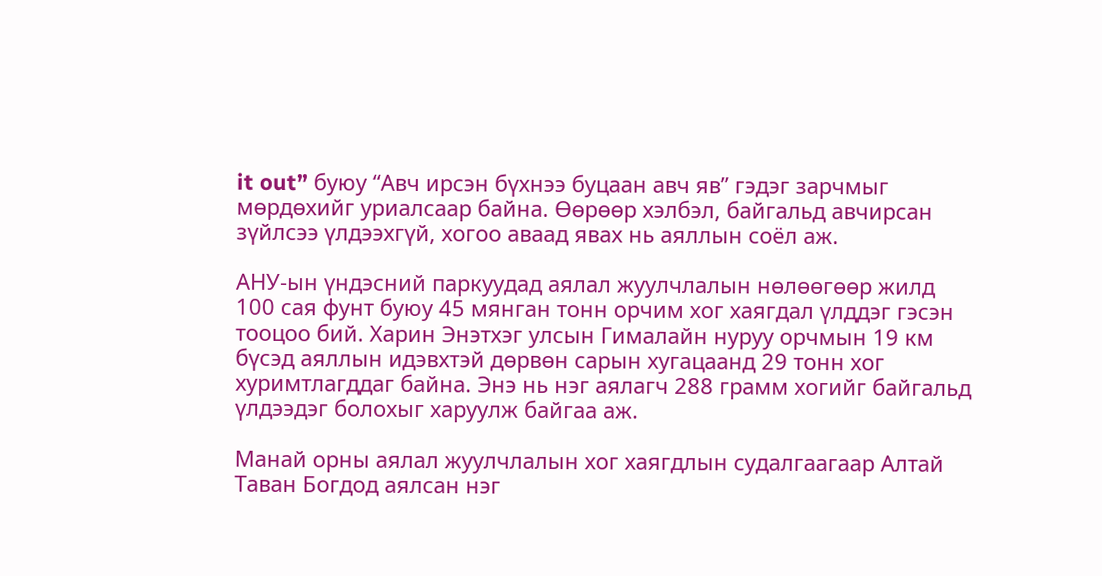it out” буюу “Авч ирсэн бүхнээ буцаан авч яв” гэдэг зарчмыг мөрдөхийг уриалсаар байна. Өөрөөр хэлбэл, байгальд авчирсан зүйлсээ үлдээхгүй, хогоо аваад явах нь аяллын соёл аж.

АНУ-ын үндэсний паркуудад аялал жуулчлалын нөлөөгөөр жилд 100 сая фунт буюу 45 мянган тонн орчим хог хаягдал үлддэг гэсэн тооцоо бий. Харин Энэтхэг улсын Гималайн нуруу орчмын 19 км бүсэд аяллын идэвхтэй дөрвөн сарын хугацаанд 29 тонн хог хуримтлагддаг байна. Энэ нь нэг аялагч 288 грамм хогийг байгальд үлдээдэг болохыг харуулж байгаа аж.

Манай орны аялал жуулчлалын хог хаягдлын судалгаагаар Алтай Таван Богдод аялсан нэг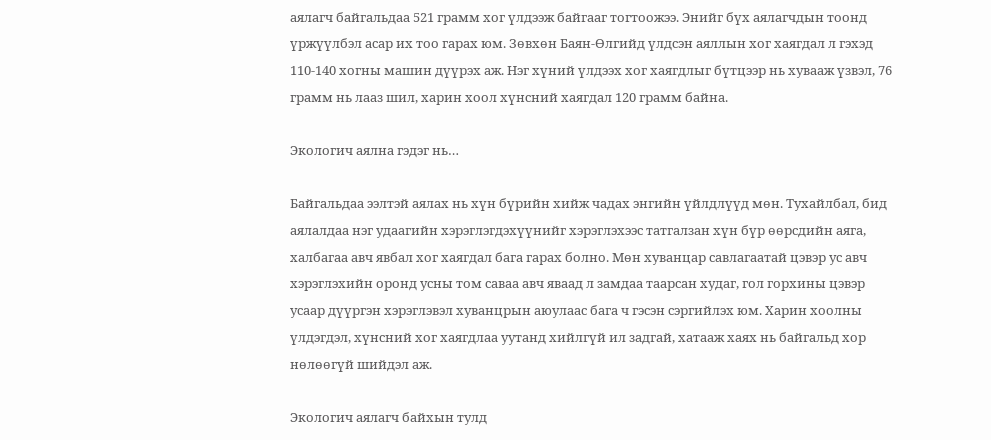аялагч байгальдаа 521 грамм хог үлдээж байгааг тогтоожээ. Энийг бүх аялагчдын тоонд үржүүлбэл асар их тоо гарах юм. Зөвхөн Баян-Өлгийд үлдсэн аяллын хог хаягдал л гэхэд 110-140 хогны машин дүүрэх аж. Нэг хүний үлдээх хог хаягдлыг бүтцээр нь хувааж үзвэл, 76 грамм нь лааз шил, харин хоол хүнсний хаягдал 120 грамм байна.

Экологич аялна гэдэг нь…

Байгальдаа ээлтэй аялах нь хүн бүрийн хийж чадах энгийн үйлдлүүд мөн. Тухайлбал, бид аялалдаа нэг удаагийн хэрэглэгдэхүүнийг хэрэглэхээс татгалзан хүн бүр өөрсдийн аяга, халбагаа авч явбал хог хаягдал бага гарах болно. Мөн хуванцар савлагаатай цэвэр ус авч хэрэглэхийн оронд усны том саваа авч яваад л замдаа таарсан худаг, гол горхины цэвэр усаар дүүргэн хэрэглэвэл хуванцрын аюулаас бага ч гэсэн сэргийлэх юм. Харин хоолны үлдэгдэл, хүнсний хог хаягдлаа уутанд хийлгүй ил задгай, хатааж хаях нь байгальд хор нөлөөгүй шийдэл аж.

Экологич аялагч байхын тулд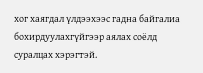хог хаягдал үлдээхээс гадна байгалиа бохирдуулахгүйгээр аялах соёлд суралцах хэрэгтэй.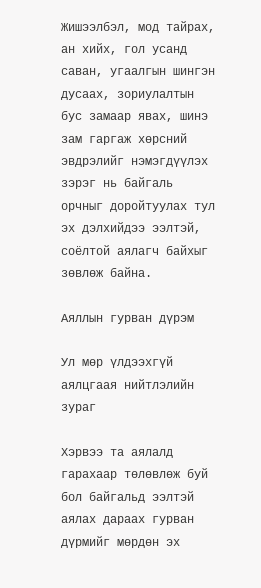Жишээлбэл, мод тайрах, ан хийх, гол усанд саван, угаалгын шингэн дусаах, зориулалтын бус замаар явах, шинэ зам гаргаж хөрсний эвдрэлийг нэмэгдүүлэх зэрэг нь байгаль орчныг доройтуулах тул эх дэлхийдээ ээлтэй, соёлтой аялагч байхыг зөвлөж байна.

Аяллын гурван дүрэм

Ул мөр үлдээхгүй аялцгаая нийтлэлийн зураг

Хэрвээ та аялалд гарахаар төлөвлөж буй бол байгальд ээлтэй аялах дараах гурван дүрмийг мөрдөн эх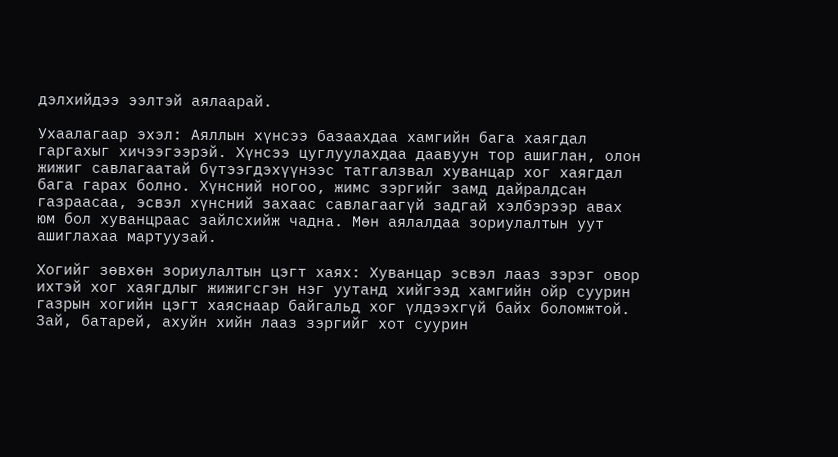дэлхийдээ ээлтэй аялаарай.

Ухаалагаар эхэл: Аяллын хүнсээ базаахдаа хамгийн бага хаягдал гаргахыг хичээгээрэй. Хүнсээ цуглуулахдаа даавуун тор ашиглан, олон жижиг савлагаатай бүтээгдэхүүнээс татгалзвал хуванцар хог хаягдал бага гарах болно. Хүнсний ногоо, жимс зэргийг замд дайралдсан газраасаа, эсвэл хүнсний захаас савлагаагүй задгай хэлбэрээр авах юм бол хуванцраас зайлсхийж чадна. Мөн аялалдаа зориулалтын уут ашиглахаа мартуузай.

Хогийг зөвхөн зориулалтын цэгт хаях: Хуванцар эсвэл лааз зэрэг овор ихтэй хог хаягдлыг жижигсгэн нэг уутанд хийгээд хамгийн ойр суурин газрын хогийн цэгт хаяснаар байгальд хог үлдээхгүй байх боломжтой. Зай, батарей, ахуйн хийн лааз зэргийг хот суурин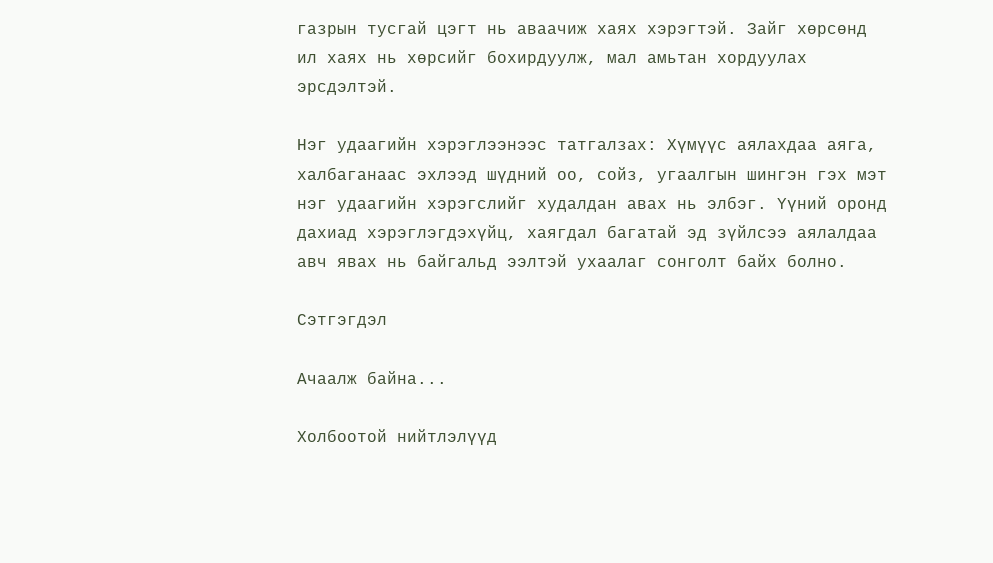газрын тусгай цэгт нь аваачиж хаях хэрэгтэй. Зайг хөрсөнд ил хаях нь хөрсийг бохирдуулж, мал амьтан хордуулах эрсдэлтэй.

Нэг удаагийн хэрэглээнээс татгалзах: Хүмүүс аялахдаа аяга, халбаганаас эхлээд шүдний оо, сойз, угаалгын шингэн гэх мэт нэг удаагийн хэрэгслийг худалдан авах нь элбэг. Үүний оронд дахиад хэрэглэгдэхүйц, хаягдал багатай эд зүйлсээ аялалдаа авч явах нь байгальд ээлтэй ухаалаг сонголт байх болно.

Сэтгэгдэл

Ачаалж байна...

Холбоотой нийтлэлүүд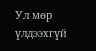Ул мөр үлдээхгүй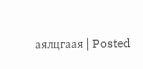аялцгаая | Posted